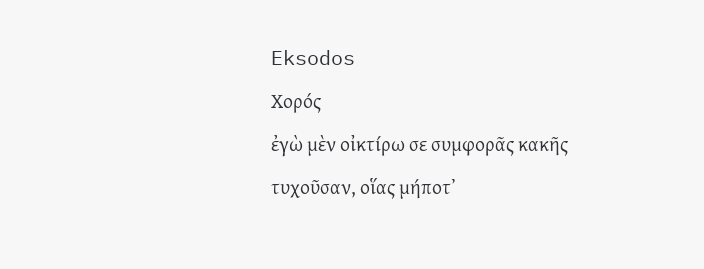Eksodos
Χορός
ἐγὼ μὲν οἰκτίρω σε συμφορᾶς κακῆς
τυχοῦσαν, οἵας μήποτʼ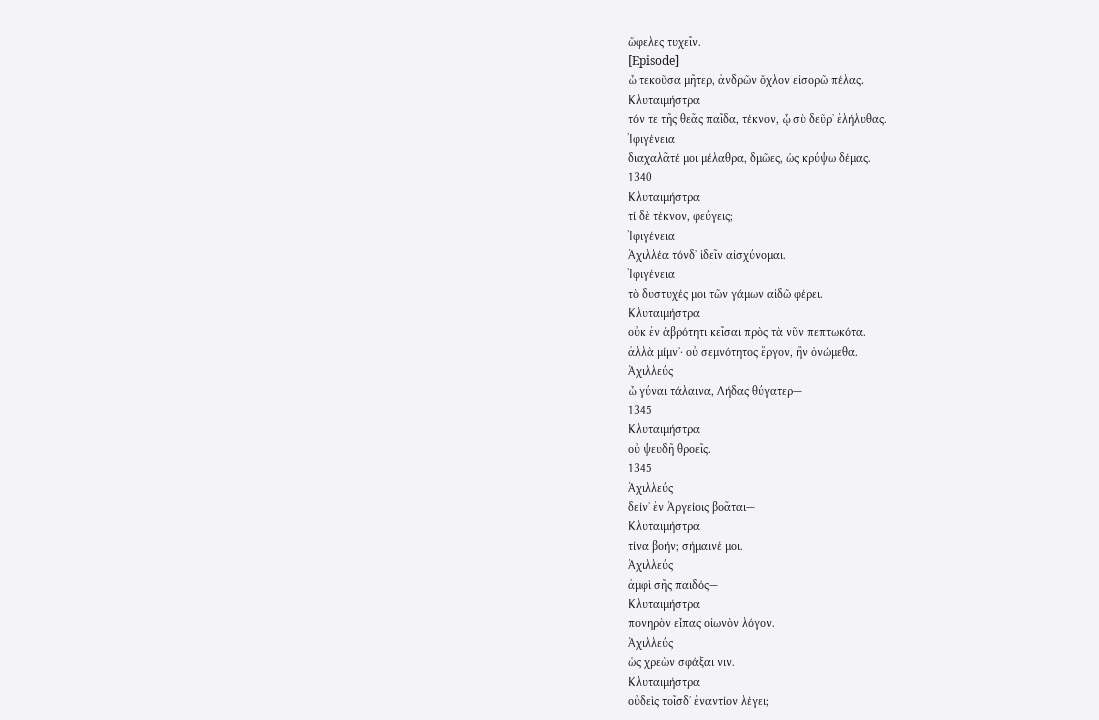ὤφελες τυχεῖν.
[Episode]
ὦ τεκοῦσα μῆτερ, ἀνδρῶν ὄχλον εἰσορῶ πέλας.
Κλυταιμήστρα
τόν τε τῆς θεᾶς παῖδα, τέκνον, ᾧ σὺ δεῦρʼ ἐλήλυθας.
Ἰφιγένεια
διαχαλᾶτέ μοι μέλαθρα, δμῶες, ὡς κρύψω δέμας.
1340
Κλυταιμήστρα
τί δὲ τέκνον, φεύγεις;
Ἰφιγένεια
Ἀχιλλέα τόνδʼ ἰδεῖν αἰσχύνομαι.
Ἰφιγένεια
τὸ δυστυχές μοι τῶν γάμων αἰδῶ φέρει.
Κλυταιμήστρα
οὐκ ἐν ἁβρότητι κεῖσαι πρὸς τὰ νῦν πεπτωκότα.
ἀλλὰ μίμνʼ· οὐ σεμνότητος ἔργον, ἢν ὀνώμεθα.
Ἀχιλλεύς
ὦ γύναι τάλαινα, Λήδας θύγατερ—
1345
Κλυταιμήστρα
οὐ ψευδῆ θροεῖς.
1345
Ἀχιλλεύς
δείνʼ ἐν Ἀργείοις βοᾶται—
Κλυταιμήστρα
τίνα βοήν; σήμαινέ μοι.
Ἀχιλλεύς
ἀμφὶ σῆς παιδός—
Κλυταιμήστρα
πονηρὸν εἶπας οἰωνὸν λόγον.
Ἀχιλλεύς
ὡς χρεὼν σφάξαι νιν.
Κλυταιμήστρα
οὐδεὶς τοῖσδʼ ἐναντίον λέγει;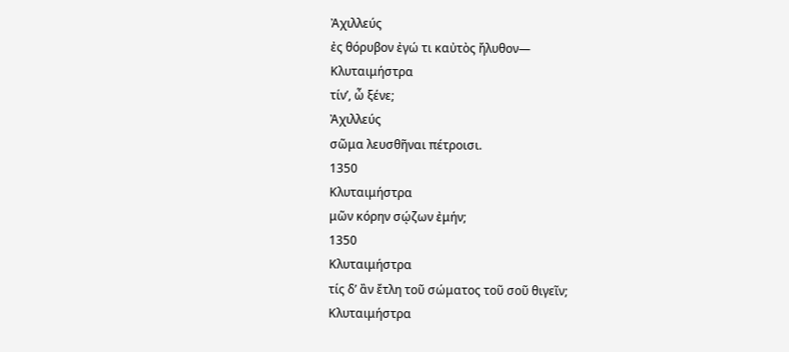Ἀχιλλεύς
ἐς θόρυβον ἐγώ τι καὐτὸς ἤλυθον—
Κλυταιμήστρα
τίνʼ, ὦ ξένε;
Ἀχιλλεύς
σῶμα λευσθῆναι πέτροισι.
1350
Κλυταιμήστρα
μῶν κόρην σῴζων ἐμήν;
1350
Κλυταιμήστρα
τίς δʼ ἂν ἔτλη τοῦ σώματος τοῦ σοῦ θιγεῖν;
Κλυταιμήστρα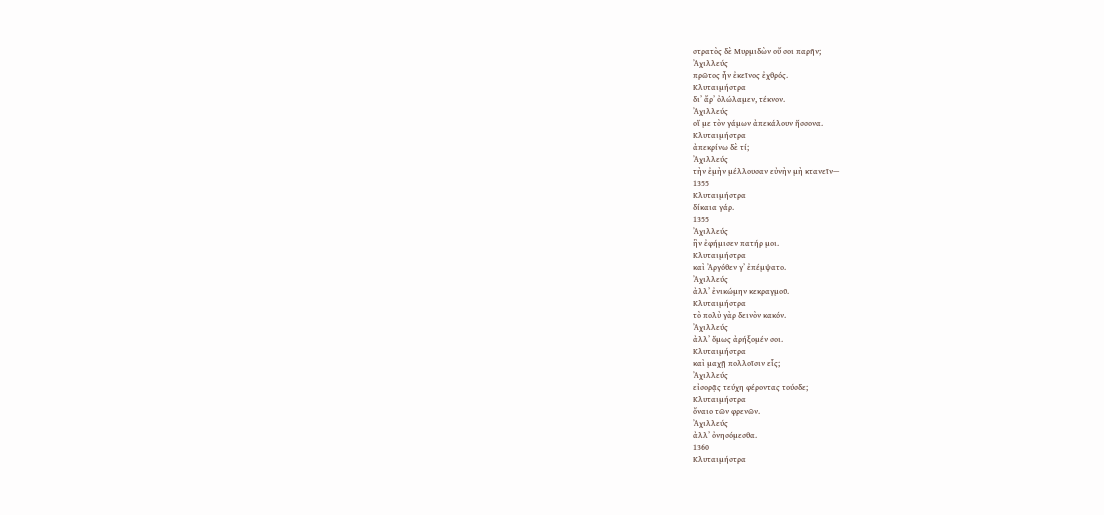στρατὸς δὲ Μυρμιδὼν οὔ σοι παρῆν;
Ἀχιλλεύς
πρῶτος ἦν ἐκεῖνος ἐχθρός.
Κλυταιμήστρα
διʼ ἄρʼ ὀλώλαμεν, τέκνον.
Ἀχιλλεύς
οἵ με τὸν γάμων ἀπεκάλουν ἥσσονα.
Κλυταιμήστρα
ἀπεκρίνω δὲ τί;
Ἀχιλλεύς
τὴν ἐμὴν μέλλουσαν εὐνὴν μὴ κτανεῖν—
1355
Κλυταιμήστρα
δίκαια γάρ.
1355
Ἀχιλλεύς
ἣν ἐφήμισεν πατήρ μοι.
Κλυταιμήστρα
καὶ Ἀργόθεν γʼ ἐπέμψατο.
Ἀχιλλεύς
ἀλλʼ ἐνικώμην κεκραγμοῦ.
Κλυταιμήστρα
τὸ πολὺ γὰρ δεινὸν κακόν.
Ἀχιλλεύς
ἀλλʼ ὅμως ἀρήξομέν σοι.
Κλυταιμήστρα
καὶ μαχῇ πολλοῖσιν εἷς;
Ἀχιλλεύς
εἰσορᾷς τεύχη φέροντας τούσδε;
Κλυταιμήστρα
ὄναιο τῶν φρενῶν.
Ἀχιλλεύς
ἀλλʼ ὀνησόμεσθα.
1360
Κλυταιμήστρα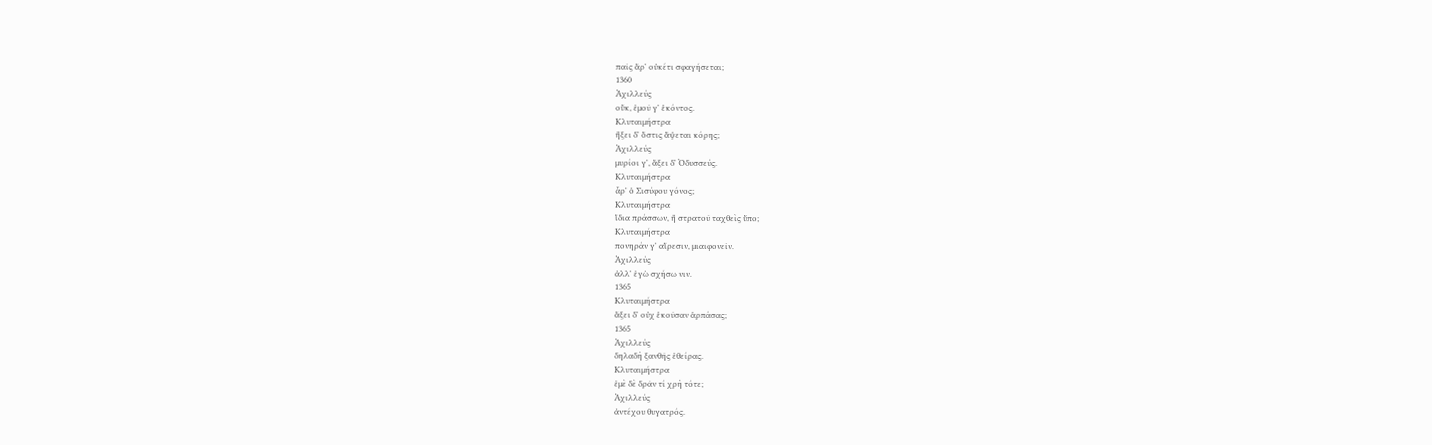παῖς ἄρʼ οὐκέτι σφαγήσεται;
1360
Ἀχιλλεύς
οὔκ, ἐμοῦ γʼ ἑκόντος.
Κλυταιμήστρα
ἥξει δʼ ὅστις ἅψεται κόρης;
Ἀχιλλεύς
μυρίοι γʼ, ἄξει δʼ Ὀδυσσεύς.
Κλυταιμήστρα
ἆρʼ ὁ Σισύφου γόνος;
Κλυταιμήστρα
ἴδια πράσσων, ἢ στρατοῦ ταχθεὶς ὕπο;
Κλυταιμήστρα
πονηράν γʼ αἵρεσιν, μιαιφονεῖν.
Ἀχιλλεύς
ἀλλʼ ἐγὼ σχήσω νιν.
1365
Κλυταιμήστρα
ἄξει δʼ οὐχ ἑκοῦσαν ἁρπάσας;
1365
Ἀχιλλεύς
δηλαδὴ ξανθῆς ἐθείρας.
Κλυταιμήστρα
ἐμὲ δὲ δρᾶν τί χρὴ τότε;
Ἀχιλλεύς
ἀντέχου θυγατρός.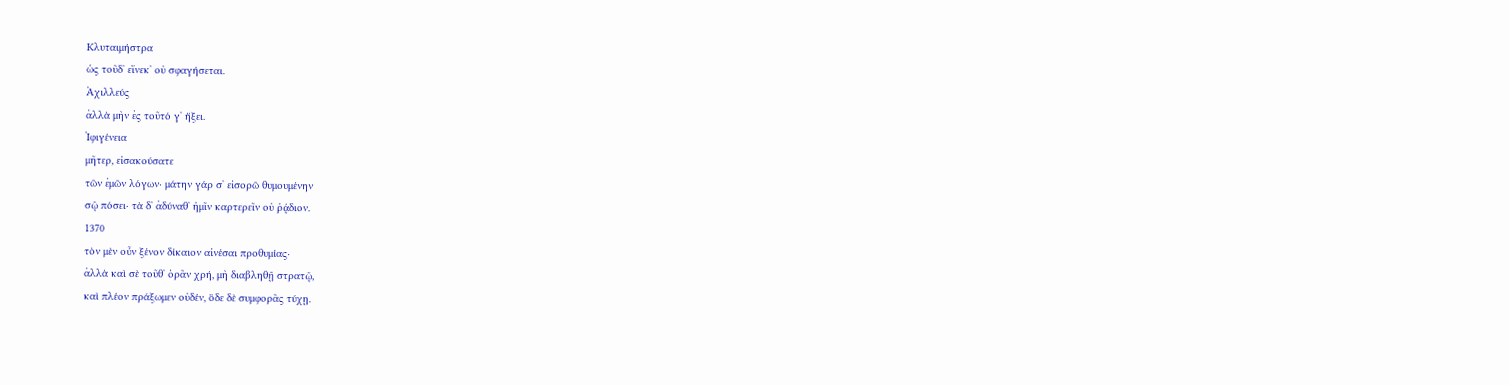Κλυταιμήστρα
ὡς τοῦδʼ εἵνεκʼ οὐ σφαγήσεται.
Ἀχιλλεύς
ἀλλὰ μὴν ἐς τοῦτό γʼ ἥξει.
Ἰφιγένεια
μῆτερ, εἰσακούσατε
τῶν ἐμῶν λόγων· μάτην γάρ σʼ εἰσορῶ θυμουμένην
σῷ πόσει· τὰ δʼ ἀδύναθʼ ἡμῖν καρτερεῖν οὐ ῥᾴδιον.
1370
τὸν μὲν οὖν ξένον δίκαιον αἰνέσαι προθυμίας·
ἀλλὰ καὶ σὲ τοῦθʼ ὁρᾶν χρή, μὴ διαβληθῇ στρατῷ,
καὶ πλέον πράξωμεν οὐδέν, ὅδε δὲ συμφορᾶς τύχῃ.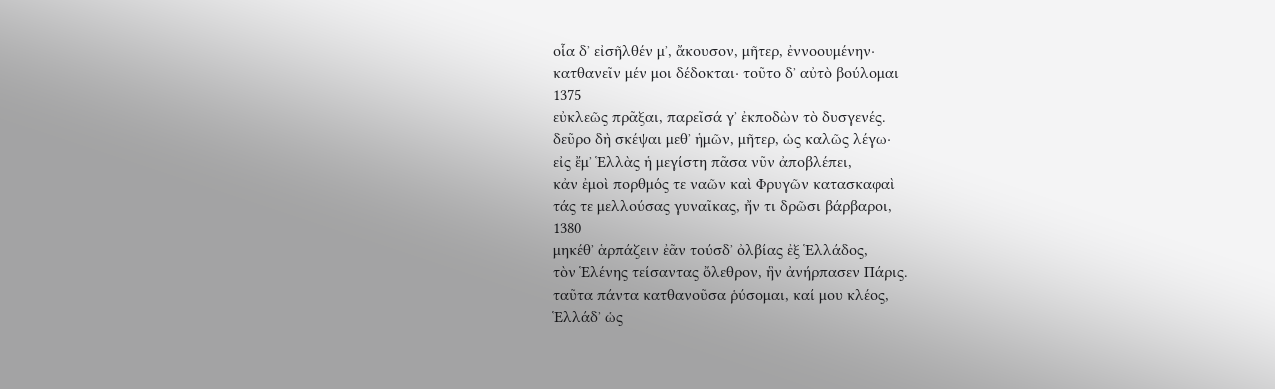οἷα δʼ εἰσῆλθέν μʼ, ἄκουσον, μῆτερ, ἐννοουμένην·
κατθανεῖν μέν μοι δέδοκται· τοῦτο δʼ αὐτὸ βούλομαι
1375
εὐκλεῶς πρᾶξαι, παρεῖσά γʼ ἐκποδὼν τὸ δυσγενές.
δεῦρο δὴ σκέψαι μεθʼ ἡμῶν, μῆτερ, ὡς καλῶς λέγω·
εἰς ἔμʼ Ἑλλὰς ἡ μεγίστη πᾶσα νῦν ἀποβλέπει,
κἀν ἐμοὶ πορθμός τε ναῶν καὶ Φρυγῶν κατασκαφαὶ
τάς τε μελλούσας γυναῖκας, ἤν τι δρῶσι βάρβαροι,
1380
μηκέθʼ ἁρπάζειν ἐᾶν τούσδʼ ὀλβίας ἐξ Ἑλλάδος,
τὸν Ἑλένης τείσαντας ὄλεθρον, ἣν ἀνήρπασεν Πάρις.
ταῦτα πάντα κατθανοῦσα ῥύσομαι, καί μου κλέος,
Ἑλλάδʼ ὡς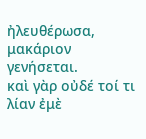ἠλευθέρωσα, μακάριον γενήσεται.
καὶ γὰρ οὐδέ τοί τι λίαν ἐμὲ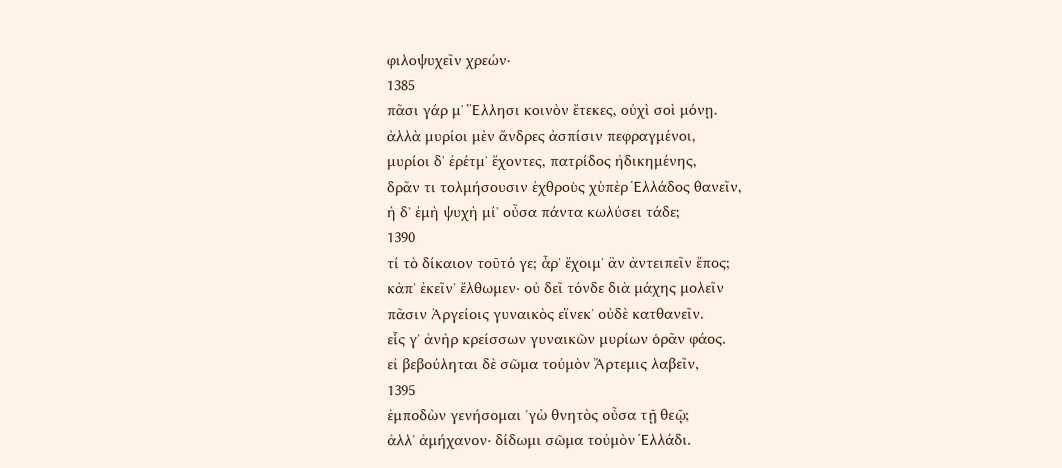φιλοψυχεῖν χρεών·
1385
πᾶσι γάρ μʼ Ἕλλησι κοινὸν ἔτεκες, οὐχὶ σοὶ μόνῃ.
ἀλλὰ μυρίοι μὲν ἄνδρες ἀσπίσιν πεφραγμένοι,
μυρίοι δʼ ἐρέτμʼ ἔχοντες, πατρίδος ἠδικημένης,
δρᾶν τι τολμήσουσιν ἐχθροὺς χὑπὲρ Ἑλλάδος θανεῖν,
ἡ δʼ ἐμὴ ψυχὴ μίʼ οὖσα πάντα κωλύσει τάδε;
1390
τί τὸ δίκαιον τοῦτό γε; ἆρʼ ἔχοιμʼ ἂν ἀντειπεῖν ἔπος;
κἀπʼ ἐκεῖνʼ ἔλθωμεν· οὐ δεῖ τόνδε διὰ μάχης μολεῖν
πᾶσιν Ἀργείοις γυναικὸς εἵνεκʼ οὐδὲ κατθανεῖν.
εἷς γʼ ἀνὴρ κρείσσων γυναικῶν μυρίων ὁρᾶν φάος.
εἰ βεβούληται δὲ σῶμα τοὐμὸν Ἄρτεμις λαβεῖν,
1395
ἐμποδὼν γενήσομαι ʼγὼ θνητὸς οὖσα τῇ θεῷ;
ἀλλʼ ἀμήχανον· δίδωμι σῶμα τοὐμὸν Ἑλλάδι.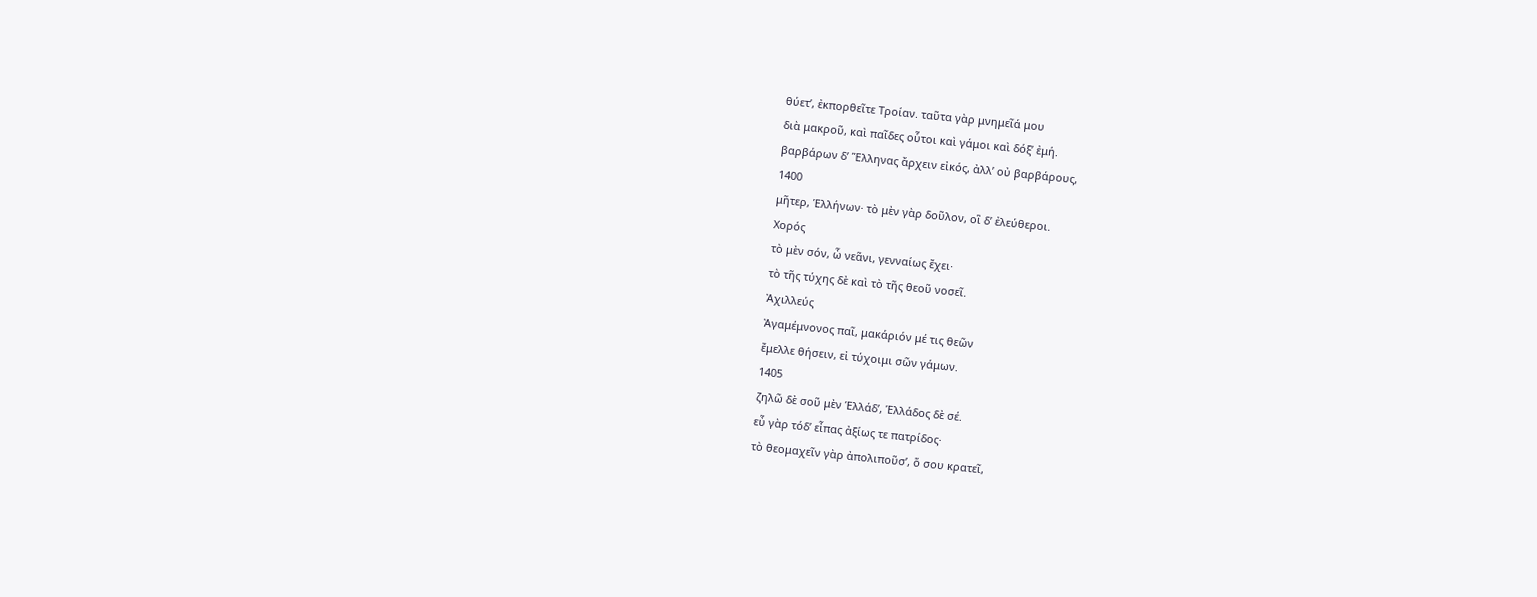θύετʼ, ἐκπορθεῖτε Τροίαν. ταῦτα γὰρ μνημεῖά μου
διὰ μακροῦ, καὶ παῖδες οὗτοι καὶ γάμοι καὶ δόξʼ ἐμή.
βαρβάρων δʼ Ἕλληνας ἄρχειν εἰκός, ἀλλʼ οὐ βαρβάρους,
1400
μῆτερ, Ἑλλήνων· τὸ μὲν γὰρ δοῦλον, οἳ δʼ ἐλεύθεροι.
Χορός
τὸ μὲν σόν, ὦ νεᾶνι, γενναίως ἔχει·
τὸ τῆς τύχης δὲ καὶ τὸ τῆς θεοῦ νοσεῖ.
Ἀχιλλεύς
Ἀγαμέμνονος παῖ, μακάριόν μέ τις θεῶν
ἔμελλε θήσειν, εἰ τύχοιμι σῶν γάμων.
1405
ζηλῶ δὲ σοῦ μὲν Ἑλλάδʼ, Ἑλλάδος δὲ σέ.
εὖ γὰρ τόδʼ εἶπας ἀξίως τε πατρίδος·
τὸ θεομαχεῖν γὰρ ἀπολιποῦσʼ, ὅ σου κρατεῖ,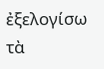ἐξελογίσω τὰ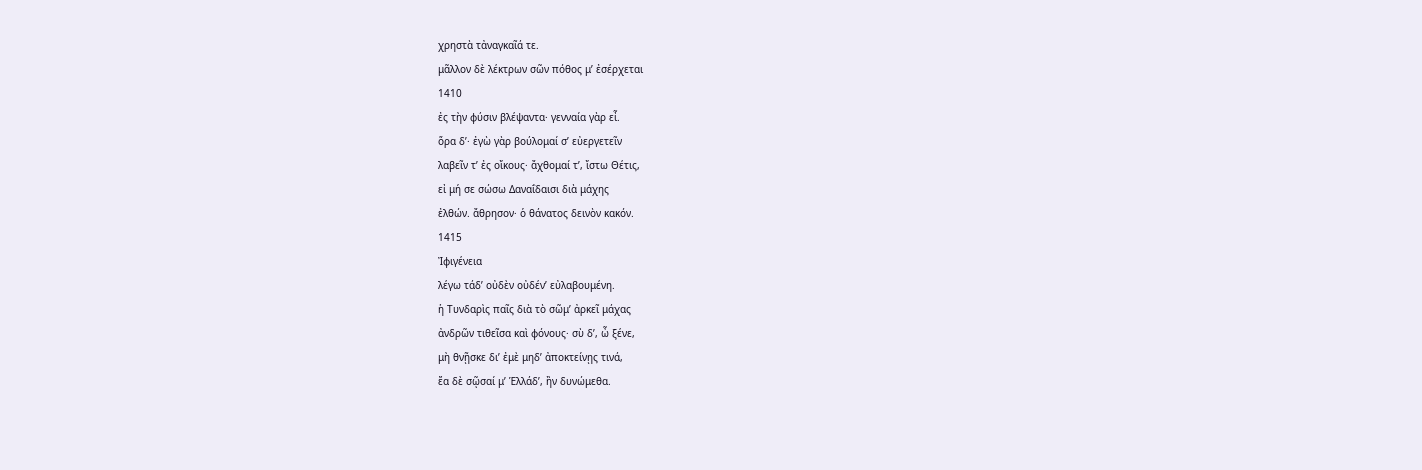χρηστὰ τἀναγκαῖά τε.
μᾶλλον δὲ λέκτρων σῶν πόθος μʼ ἐσέρχεται
1410
ἐς τὴν φύσιν βλέψαντα· γενναία γὰρ εἶ.
ὅρα δʼ· ἐγὼ γὰρ βούλομαί σʼ εὐεργετεῖν
λαβεῖν τʼ ἐς οἴκους· ἄχθομαί τʼ, ἴστω Θέτις,
εἰ μή σε σώσω Δαναΐδαισι διὰ μάχης
ἐλθών. ἄθρησον· ὁ θάνατος δεινὸν κακόν.
1415
Ἰφιγένεια
λέγω τάδʼ οὐδὲν οὐδένʼ εὐλαβουμένη.
ἡ Τυνδαρὶς παῖς διὰ τὸ σῶμʼ ἀρκεῖ μάχας
ἀνδρῶν τιθεῖσα καὶ φόνους· σὺ δʼ, ὦ ξένε,
μὴ θνῇσκε διʼ ἐμὲ μηδʼ ἀποκτείνῃς τινά,
ἔα δὲ σῷσαί μʼ Ἑλλάδʼ, ἢν δυνώμεθα.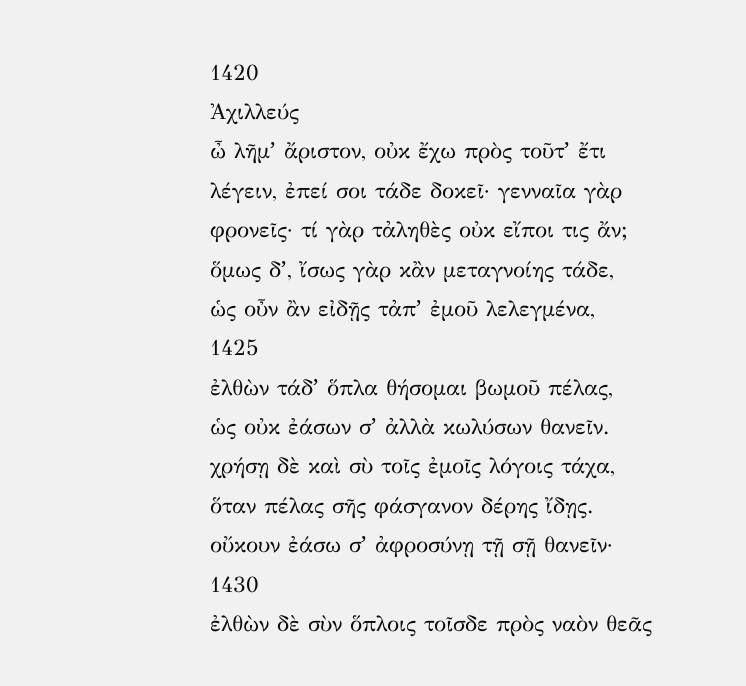1420
Ἀχιλλεύς
ὦ λῆμʼ ἄριστον, οὐκ ἔχω πρὸς τοῦτʼ ἔτι
λέγειν, ἐπεί σοι τάδε δοκεῖ· γενναῖα γὰρ
φρονεῖς· τί γὰρ τἀληθὲς οὐκ εἴποι τις ἄν;
ὅμως δʼ, ἴσως γὰρ κἂν μεταγνοίης τάδε,
ὡς οὖν ἂν εἰδῇς τἀπʼ ἐμοῦ λελεγμένα,
1425
ἐλθὼν τάδʼ ὅπλα θήσομαι βωμοῦ πέλας,
ὡς οὐκ ἐάσων σʼ ἀλλὰ κωλύσων θανεῖν.
χρήσῃ δὲ καὶ σὺ τοῖς ἐμοῖς λόγοις τάχα,
ὅταν πέλας σῆς φάσγανον δέρης ἴδῃς.
οὔκουν ἐάσω σʼ ἀφροσύνῃ τῇ σῇ θανεῖν·
1430
ἐλθὼν δὲ σὺν ὅπλοις τοῖσδε πρὸς ναὸν θεᾶς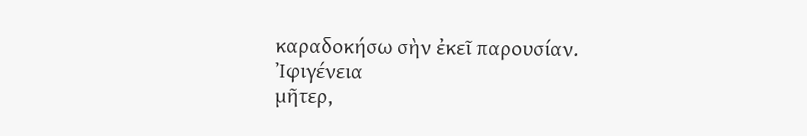καραδοκήσω σὴν ἐκεῖ παρουσίαν.
Ἰφιγένεια
μῆτερ,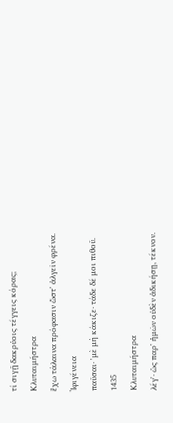τί σιγῇ δακρύοις τέγγεις κόρας;
Κλυταιμήστρα
ἔχω τάλαινα πρόφασιν ὥστʼ ἀλγεῖν φρένα.
Ἰφιγένεια
παῦσαι· ʼμὲ μὴ κάκιζε· τάδε δέ μοι πιθοῦ.
1435
Κλυταιμήστρα
λέγʼ· ὡς παρʼ ἡμῶν οὐδὲν ἀδικήσῃ, τέκνον.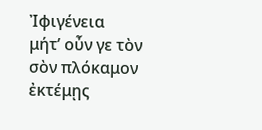Ἰφιγένεια
μήτʼ οὖν γε τὸν σὸν πλόκαμον ἐκτέμῃς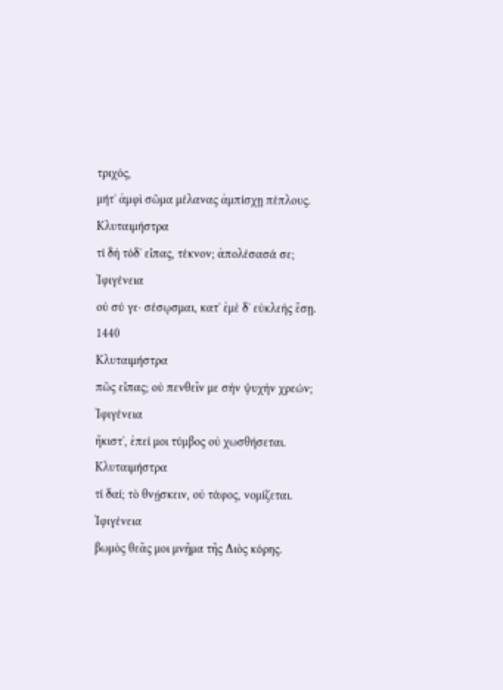τριχός,
μήτʼ ἀμφὶ σῶμα μέλανας ἀμπίσχῃ πέπλους.
Κλυταιμήστρα
τί δὴ τόδʼ εἶπας, τέκνον; ἀπολέσασά σε;
Ἰφιγένεια
οὐ σύ γε· σέσῳσμαι, κατʼ ἐμὲ δʼ εὐκλεὴς ἔσῃ.
1440
Κλυταιμήστρα
πῶς εἶπας; οὐ πενθεῖν με σὴν ψυχὴν χρεών;
Ἰφιγένεια
ἥκιστʼ, ἐπεί μοι τύμβος οὐ χωσθήσεται.
Κλυταιμήστρα
τί δαί; τὸ θνῄσκειν, οὐ τάφος, νομίζεται.
Ἰφιγένεια
βωμὸς θεᾶς μοι μνῆμα τῆς Διὸς κόρης.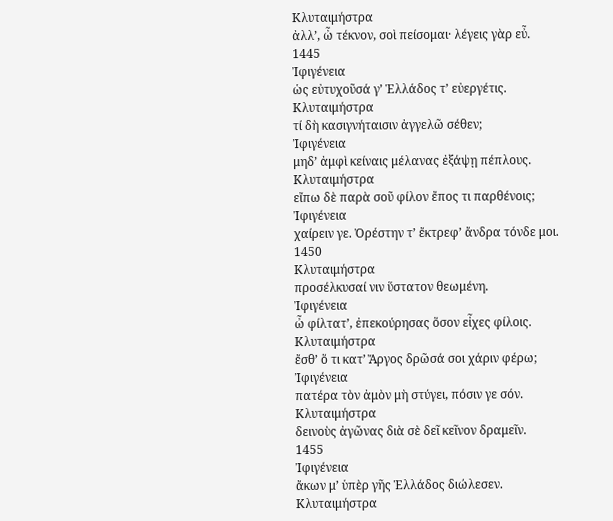Κλυταιμήστρα
ἀλλʼ, ὦ τέκνον, σοὶ πείσομαι· λέγεις γὰρ εὖ.
1445
Ἰφιγένεια
ὡς εὐτυχοῦσά γʼ Ἑλλάδος τʼ εὐεργέτις.
Κλυταιμήστρα
τί δὴ κασιγνήταισιν ἀγγελῶ σέθεν;
Ἰφιγένεια
μηδʼ ἀμφὶ κείναις μέλανας ἐξάψῃ πέπλους.
Κλυταιμήστρα
εἴπω δὲ παρὰ σοῦ φίλον ἔπος τι παρθένοις;
Ἰφιγένεια
χαίρειν γε. Ὀρέστην τʼ ἔκτρεφʼ ἄνδρα τόνδε μοι.
1450
Κλυταιμήστρα
προσέλκυσαί νιν ὕστατον θεωμένη.
Ἰφιγένεια
ὦ φίλτατʼ, ἐπεκούρησας ὅσον εἶχες φίλοις.
Κλυταιμήστρα
ἔσθʼ ὅ τι κατʼ Ἄργος δρῶσά σοι χάριν φέρω;
Ἰφιγένεια
πατέρα τὸν ἀμὸν μὴ στύγει, πόσιν γε σόν.
Κλυταιμήστρα
δεινοὺς ἀγῶνας διὰ σὲ δεῖ κεῖνον δραμεῖν.
1455
Ἰφιγένεια
ἄκων μʼ ὑπὲρ γῆς Ἑλλάδος διώλεσεν.
Κλυταιμήστρα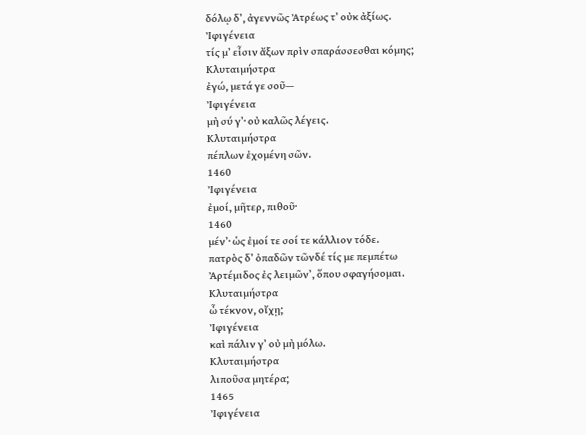δόλῳ δʼ, ἀγεννῶς Ἀτρέως τʼ οὐκ ἀξίως.
Ἰφιγένεια
τίς μʼ εἶσιν ἄξων πρὶν σπαράσσεσθαι κόμης;
Κλυταιμήστρα
ἐγώ, μετά γε σοῦ—
Ἰφιγένεια
μὴ σύ γʼ· οὐ καλῶς λέγεις.
Κλυταιμήστρα
πέπλων ἐχομένη σῶν.
1460
Ἰφιγένεια
ἐμοί, μῆτερ, πιθοῦ·
1460
μένʼ· ὡς ἐμοί τε σοί τε κάλλιον τόδε.
πατρὸς δʼ ὀπαδῶν τῶνδέ τίς με πεμπέτω
Ἀρτέμιδος ἐς λειμῶνʼ, ὅπου σφαγήσομαι.
Κλυταιμήστρα
ὦ τέκνον, οἴχῃ;
Ἰφιγένεια
καὶ πάλιν γʼ οὐ μὴ μόλω.
Κλυταιμήστρα
λιποῦσα μητέρα;
1465
Ἰφιγένεια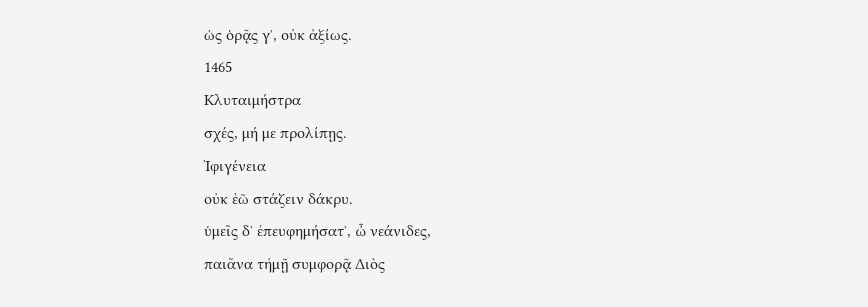ὡς ὁρᾷς γʼ, οὐκ ἀξίως.
1465
Κλυταιμήστρα
σχές, μή με προλίπῃς.
Ἰφιγένεια
οὐκ ἐῶ στάζειν δάκρυ.
ὑμεῖς δʼ ἐπευφημήσατʼ, ὦ νεάνιδες,
παιᾶνα τἠμῇ συμφορᾷ Διὸς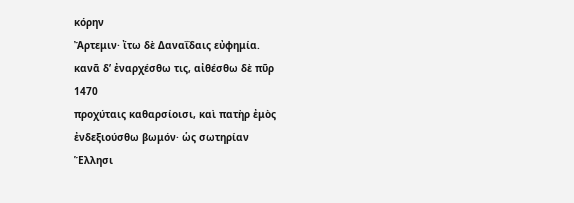κόρην
Ἄρτεμιν· ἴτω δὲ Δαναΐδαις εὐφημία.
κανᾶ δʼ ἐναρχέσθω τις, αἰθέσθω δὲ πῦρ
1470
προχύταις καθαρσίοισι, καὶ πατὴρ ἐμὸς
ἐνδεξιούσθω βωμόν· ὡς σωτηρίαν
Ἕλλησι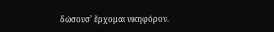δώσουσʼ ἔρχομαι νικηφόρον.